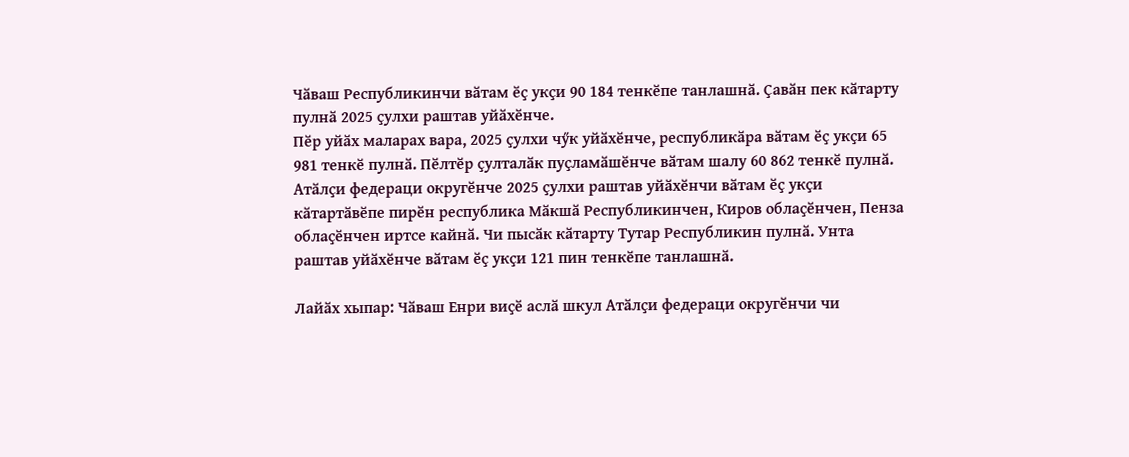Чӑваш Республикинчи вӑтам ӗҫ укҫи 90 184 тенкӗпе танлашнӑ. Ҫавӑн пек кӑтарту пулнӑ 2025 ҫулхи раштав уйӑхӗнче.
Пӗр уйӑх маларах вара, 2025 ҫулхи чӳк уйӑхӗнче, республикӑра вӑтам ӗҫ укҫи 65 981 тенкӗ пулнӑ. Пӗлтӗр ҫулталӑк пуҫламӑшӗнче вӑтам шалу 60 862 тенкӗ пулнӑ.
Атӑлҫи федераци округӗнче 2025 ҫулхи раштав уйӑхӗнчи вӑтам ӗҫ укҫи кӑтартӑвӗпе пирӗн республика Мӑкшӑ Республикинчен, Киров облаҫӗнчен, Пенза облаҫӗнчен иртсе кайнӑ. Чи пысӑк кӑтарту Тутар Республикин пулнӑ. Унта раштав уйӑхӗнче вӑтам ӗҫ укҫи 121 пин тенкӗпе танлашнӑ.

Лайӑх хыпар: Чӑваш Енри виҫӗ аслӑ шкул Атӑлҫи федераци округӗнчи чи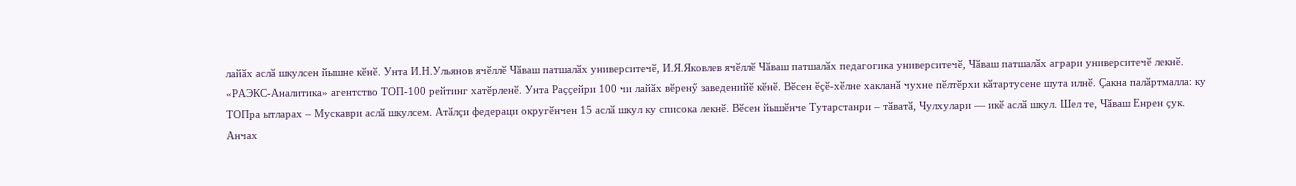лайӑх аслӑ шкулсен йышне кӗнӗ. Унта И.Н.Ульянов ячӗллӗ Чӑваш патшалӑх университечӗ, И.Я.Яковлев ячӗллӗ Чӑваш патшалӑх педагогика университечӗ, Чӑваш патшалӑх аграри университечӗ лекнӗ.
«РАЭКС-Аналитика» агентство ТОП-100 рейтинг хатӗрленӗ. Унта Раҫҫейри 100 чи лайӑх вӗренӳ заведенийӗ кӗнӗ. Вӗсен ӗҫӗ-хӗлне хакланӑ чухне пӗлтӗрхи кӑтартусене шута илнӗ. Ҫакна палӑртмалла: ку ТОПра ытларах – Мускаври аслӑ шкулсем. Атӑлҫи федераци округӗнчен 15 аслӑ шкул ку списока лекнӗ. Вӗсен йышӗнче Тутарстанри – тӑватӑ, Чулхулари — икӗ аслӑ шкул. Шел те, Чӑваш Енрен ҫук.
Анчах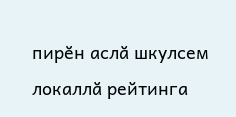пирӗн аслӑ шкулсем локаллӑ рейтинга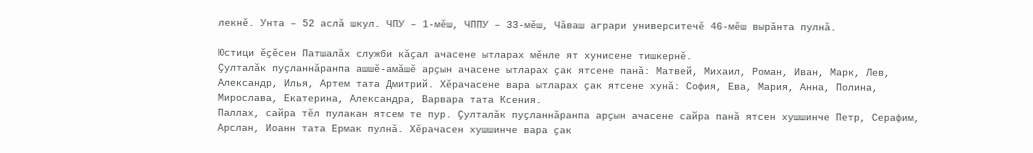лекнӗ. Унта – 52 аслӑ шкул. ЧПУ – 1-мӗш, ЧППУ – 33-мӗш, Чӑваш аграри университечӗ 46-мӗш вырӑнта пулнӑ.

Юстици ӗҫӗсен Патшалӑх служби кӑҫал ачасене ытларах мӗнле ят хунисене тишкернӗ.
Ҫулталӑк пуҫланнӑранпа ашшӗ-амӑшӗ арҫын ачасене ытларах ҫак ятсене панӑ: Матвей, Михаил, Роман, Иван, Марк, Лев, Александр, Илья, Артем тата Дмитрий. Хӗрачасене вара ытларах ҫак ятсене хунӑ: София, Ева, Мария, Анна, Полина, Мирослава, Екатерина, Александра, Варвара тата Ксения.
Паллах, сайра тӗл пулакан ятсем те пур. Ҫулталӑк пуҫланнӑранпа арҫын ачасене сайра панӑ ятсен хушшинче Петр, Серафим, Арслан, Иоанн тата Ермак пулнӑ. Хӗрачасен хушшинче вара ҫак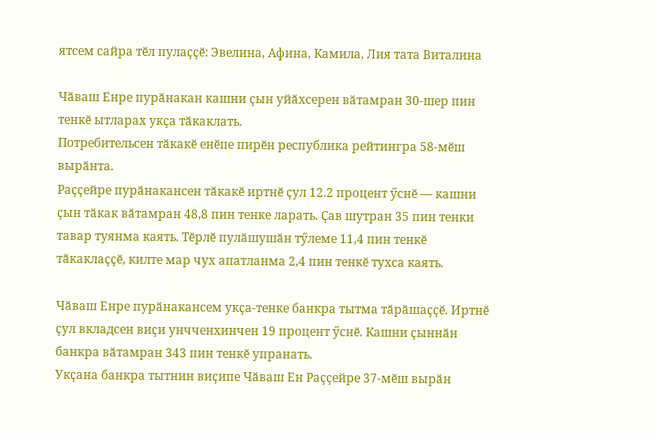ятсем сайра тӗл пулаҫҫӗ: Эвелина, Афина, Камила, Лия тата Виталина

Чӑваш Енре пурӑнакан кашни ҫын уйӑхсерен вӑтамран 30-шер пин тенкӗ ытларах укҫа тӑкаклать.
Потребительсен тӑкакӗ енӗпе пирӗн республика рейтингра 58-мӗш вырӑнта.
Раҫҫейре пурӑнакансен тӑкакӗ иртнӗ ҫул 12.2 процент ӳснӗ — кашни ҫын тӑкак вӑтамран 48,8 пин тенке ларать. Ҫав шутран 35 пин тенки тавар туянма каять. Тӗрлӗ пулӑшушӑн тӳлеме 11,4 пин тенкӗ тӑкаклаҫҫӗ, килте мар чух апатланма 2,4 пин тенкӗ тухса каять.

Чӑваш Енре пурӑнакансем укҫа-тенке банкра тытма тӑрӑшаҫҫӗ. Иртнӗ ҫул вкладсен виҫи унчченхинчен 19 процент ӳснӗ. Кашни ҫыннӑн банкра вӑтамран 343 пин тенкӗ упранать.
Укҫана банкра тытнин виҫипе Чӑваш Ен Раҫҫейре 37-мӗш вырӑн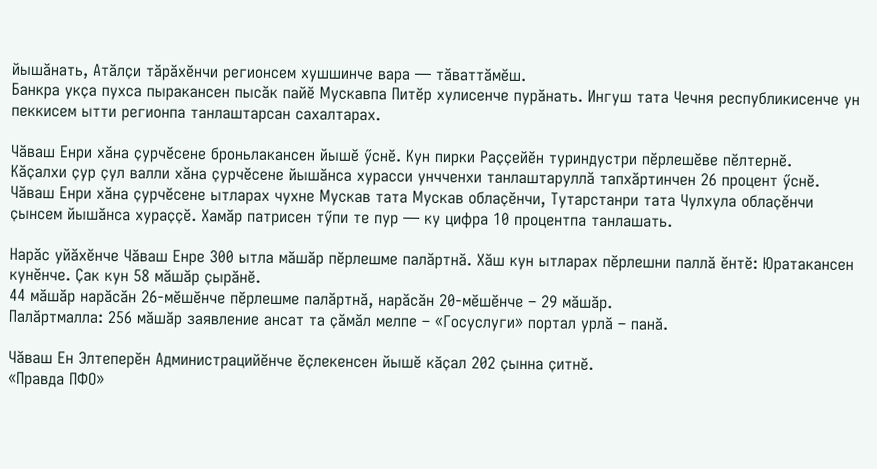йышӑнать, Атӑлҫи тӑрӑхӗнчи регионсем хушшинче вара — тӑваттӑмӗш.
Банкра укҫа пухса пыракансен пысӑк пайӗ Мускавпа Питӗр хулисенче пурӑнать. Ингуш тата Чечня республикисенче ун пеккисем ытти регионпа танлаштарсан сахалтарах.

Чӑваш Енри хӑна ҫурчӗсене броньлакансен йышӗ ӳснӗ. Кун пирки Раҫҫейӗн туриндустри пӗрлешӗве пӗлтернӗ.
Кӑҫалхи ҫур ҫул валли хӑна ҫурчӗсене йышӑнса хурасси унчченхи танлаштаруллӑ тапхӑртинчен 26 процент ӳснӗ.
Чӑваш Енри хӑна ҫурчӗсене ытларах чухне Мускав тата Мускав облаҫӗнчи, Тутарстанри тата Чулхула облаҫӗнчи ҫынсем йышӑнса хураҫҫӗ. Хамӑр патрисен тӳпи те пур — ку цифра 10 процентпа танлашать.

Нарӑс уйӑхӗнче Чӑваш Енре 300 ытла мӑшӑр пӗрлешме палӑртнӑ. Хӑш кун ытларах пӗрлешни паллӑ ӗнтӗ: Юратакансен кунӗнче. Ҫак кун 58 мӑшӑр ҫырӑнӗ.
44 мӑшӑр нарӑсӑн 26-мӗшӗнче пӗрлешме палӑртнӑ, нарӑсӑн 20-мӗшӗнче – 29 мӑшӑр.
Палӑртмалла: 256 мӑшӑр заявление ансат та ҫӑмӑл мелпе – «Госуслуги» портал урлӑ – панӑ.

Чӑваш Ен Элтеперӗн Администрацийӗнче ӗҫлекенсен йышӗ кӑҫал 202 ҫынна ҫитнӗ.
«Правда ПФО»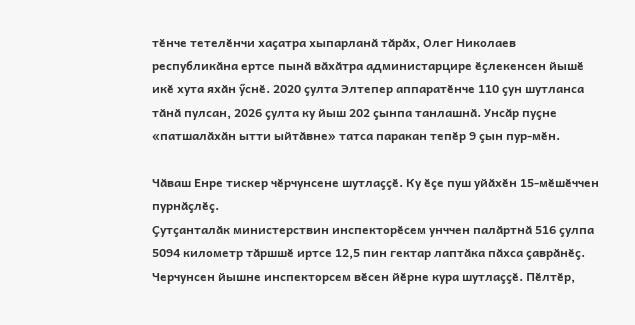тӗнче тетелӗнчи хаҫатра хыпарланӑ тӑрӑх, Олег Николаев республикӑна ертсе пынӑ вӑхӑтра администарцире ӗҫлекенсен йышӗ икӗ хута яхӑн ӳснӗ. 2020 ҫулта Элтепер аппаратӗнче 110 ҫун шутланса тӑнӑ пулсан, 2026 ҫулта ку йыш 202 ҫынпа танлашнӑ. Унсӑр пуҫне «патшалӑхӑн ытти ыйтӑвне» татса паракан тепӗр 9 ҫын пур-мӗн.

Чӑваш Енре тискер чӗрчунсене шутлаҫҫӗ. Ку ӗҫе пуш уйӑхӗн 15-мӗшӗччен пурнӑҫлӗҫ.
Ҫутҫанталӑк министерствин инспекторӗсем унччен палӑртнӑ 516 ҫулпа 5094 километр тӑршшӗ иртсе 12,5 пин гектар лаптӑка пӑхса ҫаврӑнӗҫ.
Черчунсен йышне инспекторсем вӗсен йӗрне кура шутлаҫҫӗ. Пӗлтӗр,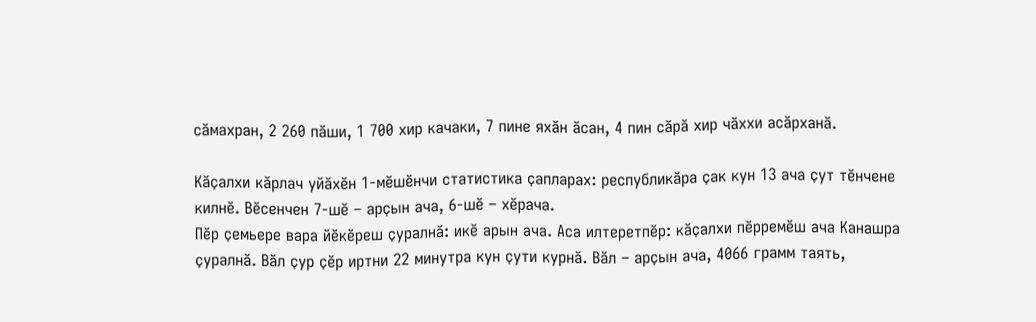сӑмахран, 2 260 пӑши, 1 700 хир качаки, 7 пине яхӑн ӑсан, 4 пин сӑрӑ хир чӑххи асӑрханӑ.

Кӑҫалхи кӑрлач уйӑхӗн 1-мӗшӗнчи статистика ҫапларах: республикӑра ҫак кун 13 ача ҫут тӗнчене килнӗ. Вӗсенчен 7-шӗ – арҫын ача, 6-шӗ – хӗрача.
Пӗр ҫемьере вара йӗкӗреш ҫуралнӑ: икӗ арын ача. Аса илтеретпӗр: кӑҫалхи пӗрремӗш ача Канашра ҫуралнӑ. Вӑл ҫур ҫӗр иртни 22 минутра кун ҫути курнӑ. Вӑл – арҫын ача, 4066 грамм таять,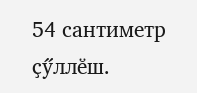54 сантиметр ҫӳллӗш.